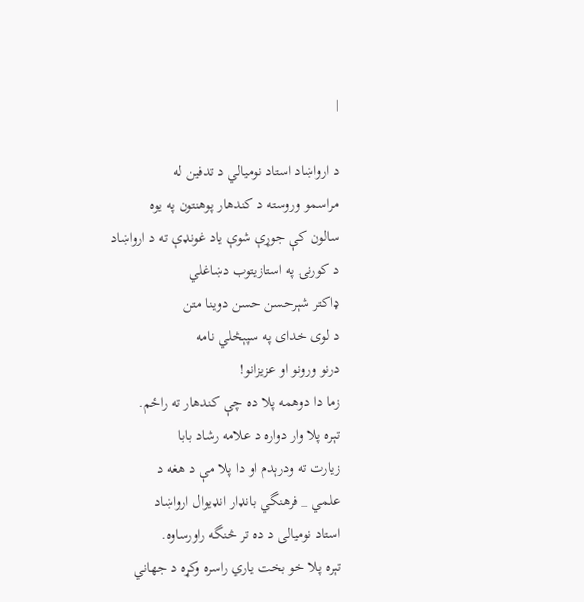|

د ارواښاد استاد نوميالي د تدفين له
مراسمو وروسته د كندهار پوهنتون په يوه
سالون كې جوړې شوې ياد غونډې ته د ارواښاد
د كورنۍ په استازيتوب دښاغلي
ډاكتر شېرحسن حسن دوينا متن
د لوى خداى په سپېڅلي نامه
درنو ورونو او عزيزانو!
زما دا دوهمه پلا ده چې كندهار ته راځم.
تېره پلا وار دواره د علامه رشاد بابا
زيارت ته ودرېدم او دا پلا مې د هغه د
علمي _ فرهنگي بانډار انډيوال ارواښاد
استاد نوميالى د ده تر څنگه راورساوه.
تېره پلا خو بخت ياري راسره وكړه د جهاني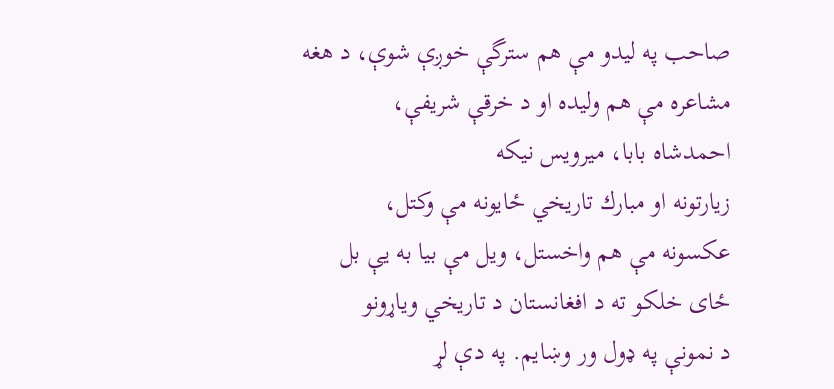صاحب په ليدو مې هم سترگې خوږې شوې، د هغه
مشاعره مې هم وليده او د خرقې شريفې،
احمدشاه بابا، ميرويس نيكه
زيارتونه او مبارك تاريخي ځايونه مې وكتل،
عكسونه مې هم واخستل، ويل مې بيا به يې بل
ځاى خلكو ته د افغانستان د تاريخي وياړونو
د نمونې په ډول ور وښايم. په دې لړ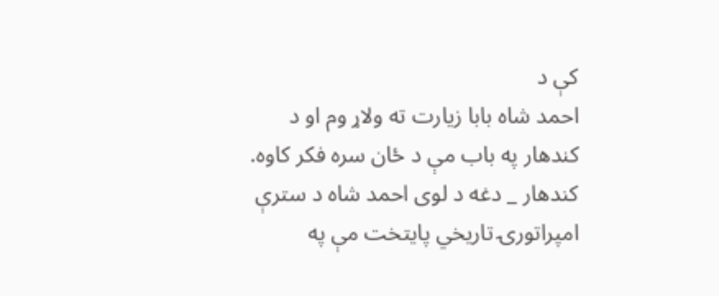كې د
احمد شاه بابا زيارت ته ولاړ وم او د
كندهار په باب مې د ځان سره فكر كاوه.
كندهار _ دغه د لوى احمد شاه د سترې
امپراتورۍ تاريخي پايتخت مې په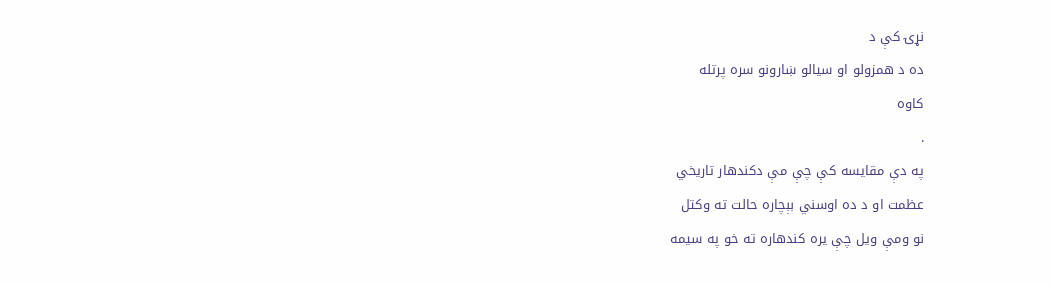نړۍ كې د
ده د همزولو او سيالو ښارونو سره پرتله
كاوه
.
په دې مقايسه كې چې مې دكندهار تاريخي
عظمت او د ده اوسني بېچاره حالت ته وكتل
نو ومې ويل چې يره كندهاره ته خو په سيمه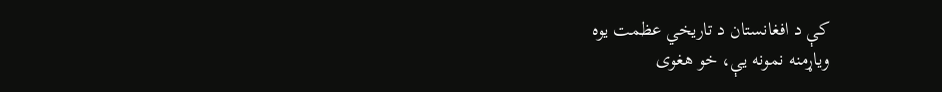كې د افغانستان د تاريخي عظمت يوه
وياړمنه نمونه يې، خو هغوى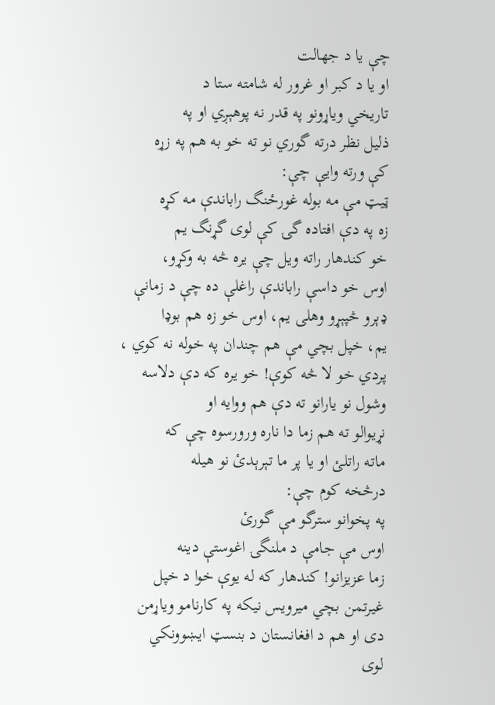چې يا د جهالت
او يا د كبر او غرور له شامته ستا د
تاريخي وياړونو په قدر نه پوهېږي او په
ذليل نظر درته گوري نو ته خو به هم په زړه
كې ورته وايې چې:
ټيټ مې مه بوله غورځنگ راباندې مه كړه
زه په دې افتاده گۍ كې لوى گړنگ يم
خو كندهار راته ويل چې يره څه به وكړو،
اوس خو داسې راباندې راغلې ده چې د زمانې
ډېرو څپېړو وهلى يم، اوس خو زه هم بوډا
يم، خپل بچي مې هم چندان په خوله نه كوي ،
پردي خو لا څه كوې! خو يره كه دې دلاسه
وشول نو يارانو ته دې هم ووايه او
نړيوالو ته هم زما دا ناره ورورسوه چې كه
ماته راتلئ او يا پر ما تېرېدئ نو هيله
درڅخه كوم چې:
په پخوانو سترگو مې گورئ
اوس مې جامې د ملنگۍ اغوستې دينه
زما عزيزانو! کندهار که له يوې خوا د خپل
غيرتمن بچي ميرويس نيکه په کارنامو وياړمن
دی او هم د افغانستان د بنسټ ايښوونکي
لوی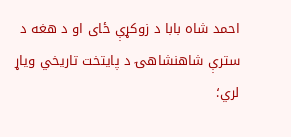احمد شاه بابا د زوکړې ځای او د هغه د
سترې شاهنشاهۍ د پايتخت تاريخي وياړ لري؛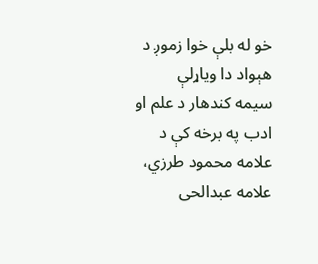خو له بلې خوا زموږ د هېواد دا وياړلې
سيمه کندهار د علم او ادب په برخه کې د
علامه محمود طرزي، علامه عبدالحى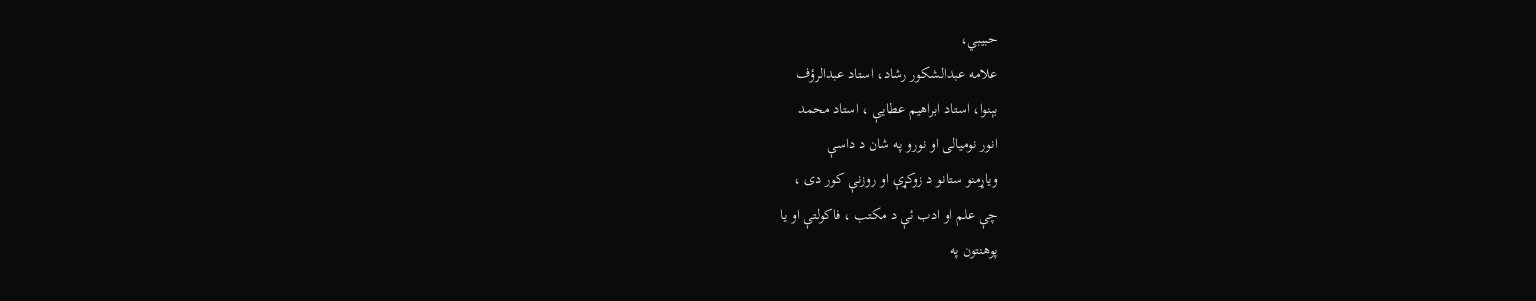حبيبي،
علامه عبدالشكور رشاد، استاد عبدالرؤف
بېنوا، استاد ابراهيم عطايې ، استاد محمد
انور نوميالى او نورو په شان د داسې
وياړمنو ستانو د زوکړې او روزنې کور دی ،
چې علم او ادب ئې د مکتب ، فاکولتې او يا
پوهنتون په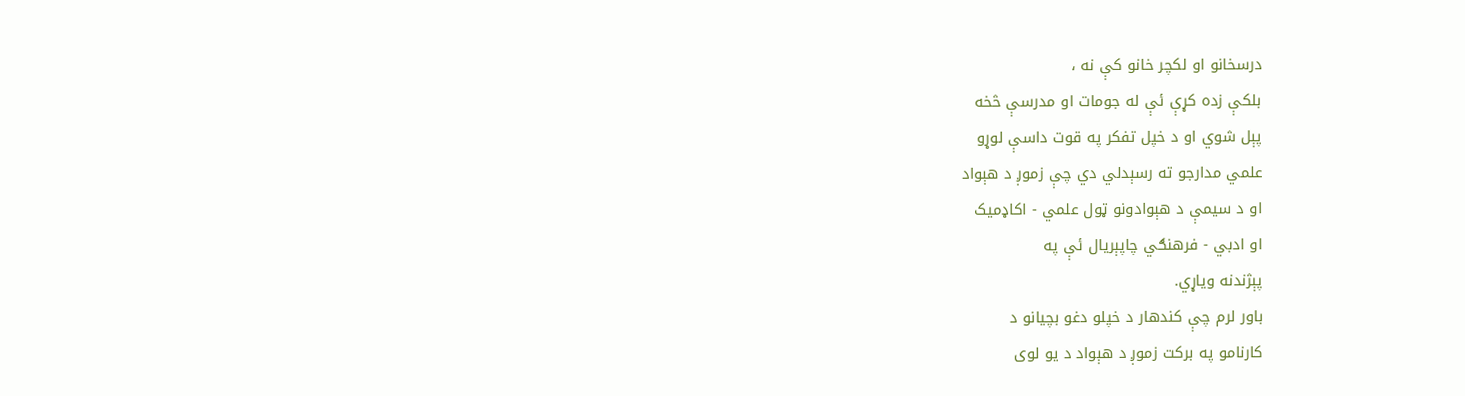درسخانو او لکچر خانو کې نه ،
بلکې زده کړې ئې له جومات او مدرسې څخه
پېل شوي او د خپل تفکر په قوت داسې لوړو
علمي مدارجو ته رسېدلي دي چې زموږ د هېواد
او د سيمې د هېوادونو ټول علمي - اکاډميک
او ادبي - فرهنګي چاپېريال ئې په
پېژندنه وياړي.
باور لرم چې کندهار د خپلو دغو بچيانو د
کارنامو په برکت زموږ د هېواد د يو لوی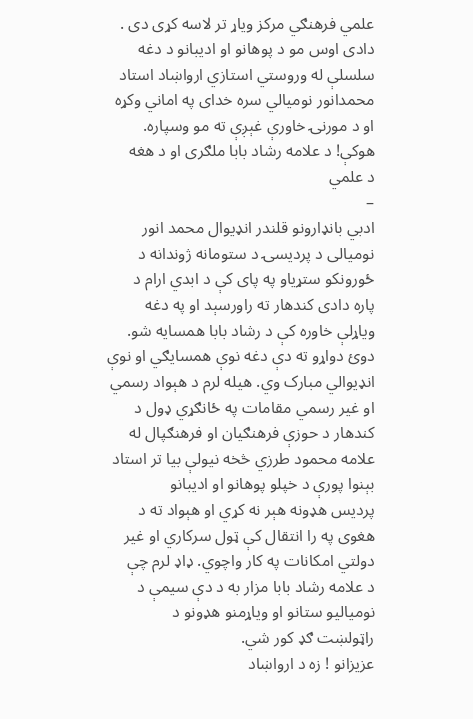علمي فرهنګي مرکز وياړ تر لاسه کړی دی .
دادی اوس مو د پوهانو او اديبانو د دغه
سلسلې له وروستي استازي ارواښاد استاد
محمدانور نوميالي سره خدای په اماني وکړه
او د مورنۍ خاورې غېږې ته مو وسپاره.
هوکې! د علامه رشاد بابا ملګری او د هغه
د علمي
–
ادبي بانډارونو قلندر انډيوال محمد انور
نوميالی د پرديسۍ د ستومانه ژوندانه د
ځورونکو ستړياو په پای کې د ابدي ارام د
پاره دادی کندهار ته راورسېد او په دغه
وياړلې خاوره کې د رشاد بابا همسايه شو.
دوئ دواړو ته دې دغه نوې همسايګي او نوې
انډيوالي مبارک وي. هيله لرم د هېواد رسمي
او غير رسمي مقامات په ځانګړي ډول د
کندهار د حوزې فرهنګيان او فرهنګپال له
علامه محمود طرزي څخه نيولې بيا تر استاد
بېنوا پورې د خپلو پوهانو او اديبانو
پرديس هډونه هېر نه کړي او هېواد ته د
هغوى په را انتقال کې ټول سرکاري او غير
دولتي امکانات په کار واچوي. ډاډ لرم چې
د علامه رشاد بابا مزار به د دې سيمې د
نومياليو ستانو او وياړمنو هډونو د
راټولښت ګډ کور شي.
عزيزانو ! زه د ارواښاد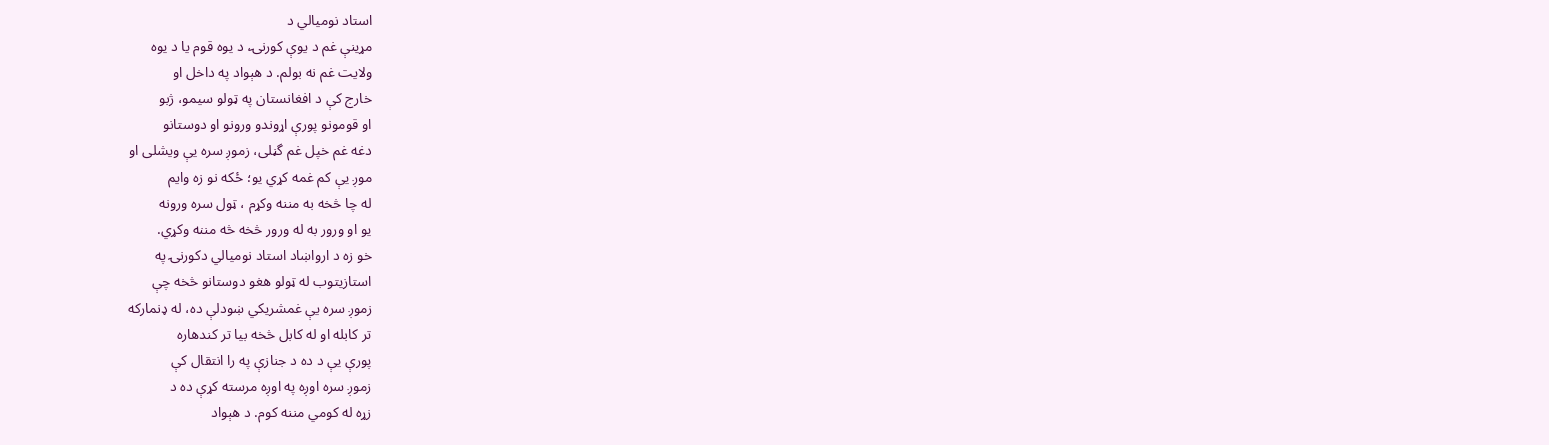استاد نوميالي د
مړينې غم د يوې کورنۍ، د يوه قوم يا د يوه
ولايت غم نه بولم. د هېواد په داخل او
خارج كې د افغانستان په ټولو سيمو، ژبو
او قومونو پورې اړوندو ورونو او دوستانو
دغه غم خپل غم گڼلى، زموږ سره يې ويشلی او
موږ يې کم غمه کړي يو؛ ځكه نو زه وايم
له چا څخه به مننه وكړم ، ټول سره ورونه
يو او ورور به له ورور څخه څه مننه وكړي.
خو زه د ارواښاد استاد نوميالي دكورنۍ په
استازيتوب له ټولو هغو دوستانو څخه چې
زموږ سره يې غمشريكي ښودلې ده، له ډنماركه
تر كابله او له كابل څخه بيا تر كندهاره
پورې يې د ده د جنازې په را انتقال كې
زموږ سره اوږه په اوږه مرسته كړې ده د
زړه له كومي مننه كوم. د هېواد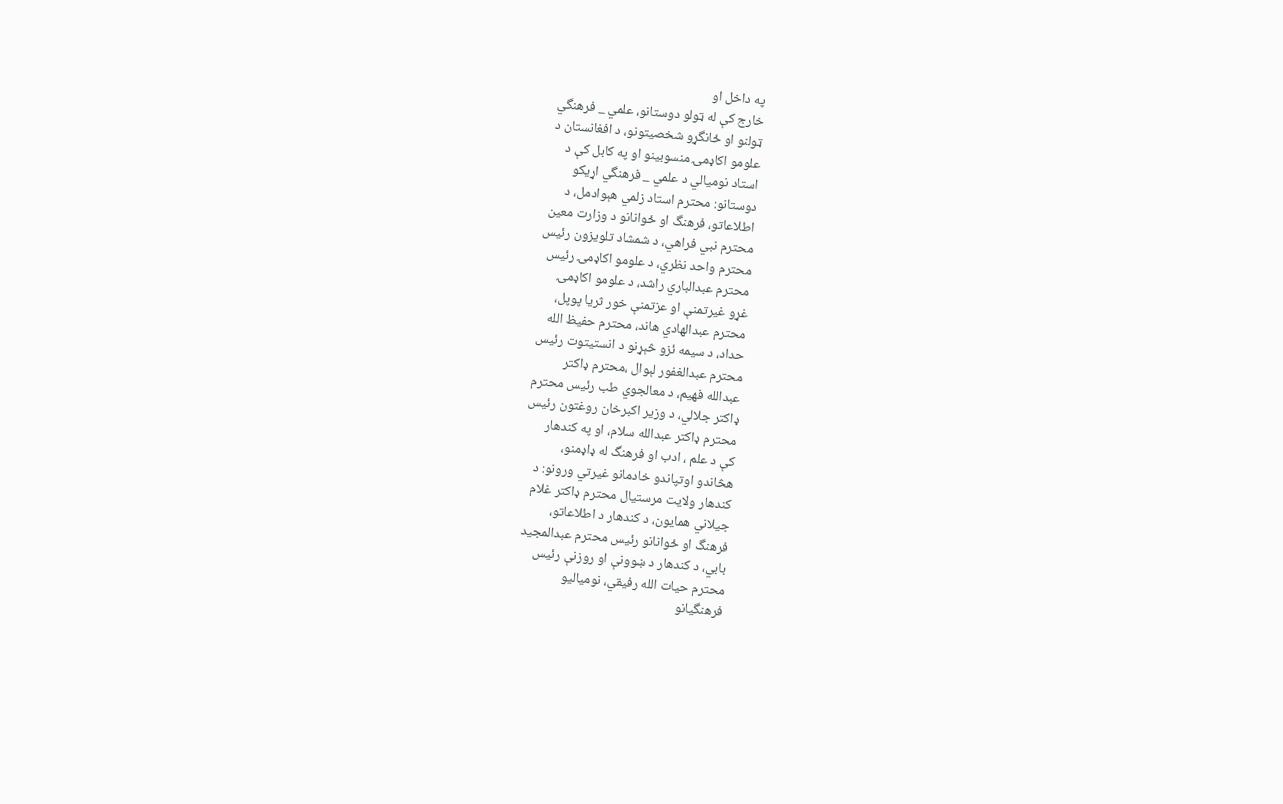په داخل او
خارج كې له ټولو دوستانو، علمي _ فرهنگي
ټولنو او ځانگړو شخصيتونو، د افغانستان د
علومو اكاډمۍ منسوبينو او په كابل كې د
استاد نوميالي د علمي _ فرهنگي اړيكو
دوستانو: محترم استاد زلمي هېوادمل، د
اطلاعاتو، فرهنگ او ځوانانو د وزارت معين
محترم نبي فراهي، د شمشاد تلويزون رئيس
محترم واحد نظري، د علومو اكاډمۍ رئيس
محترم عبدالباري راشد، د علومو اكاډمۍ
غړو غيرتمنې او عزتمنې خور ثريا پوپل،
محترم عبدالهادي هاند، محترم حفيظ الله
حداد، د سيمه ئزو څېړنو د انستيتوت رئيس
محترم عبدالغفور لېوال ،محترم ډاكتر
عبدالله فهيم، د معالجوي طب رئيس محترم
ډاكتر جلالي، د وزير اكبرخان روغتون رئيس
محترم ډاكتر عبدالله سلام، او په كندهار
كې د علم ، ادب او فرهنگ له ډاډمنو،
هڅاندو اوتپاندو خادمانو غيرتي ورونو: د
كندهار ولايت مرستيال محترم ډاكتر غلام
جيلاني همايون، د كندهار د اطلاعاتو،
فرهنگ او ځوانانو رئيس محترم عبدالمجيد
بابي، د كندهار د ښوونې او روزنې رئيس
محترم حيات الله رفيقي، نومياليو
فرهنگيانو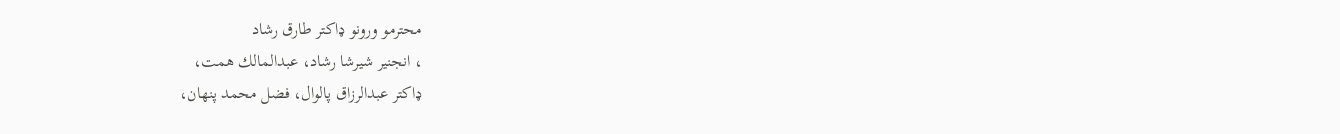محترمو ورونو ډاكتر طارق رشاد
، انجنير شيرشا رشاد، عبدالمالك همت،
ډاكتر عبدالرزاق پالوال، فضل محمد پنهان،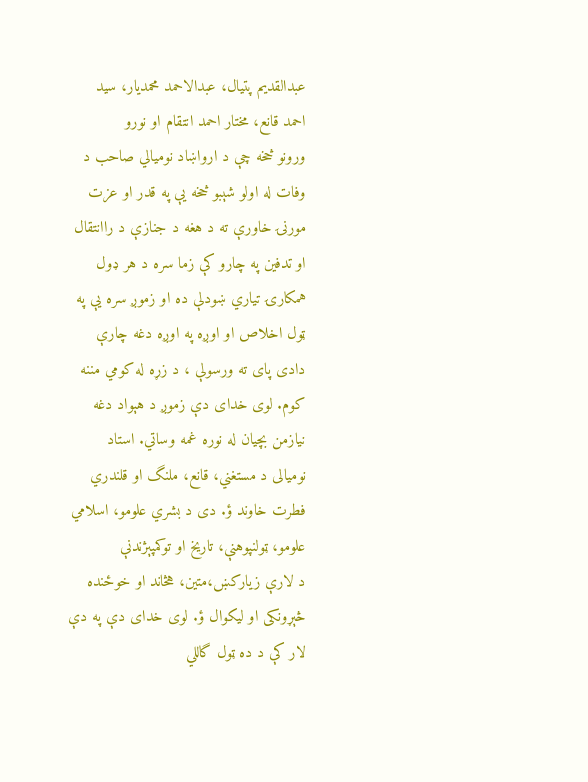عبدالقديم پتيال، عبدالاحمد محمديار، سيد
احمد قانع، مختار احمد انتقام او نورو
ورونو څخه چې د ارواښاد نوميالي صاحب د
وفات له اولو شېبو څخه يې په قدر او عزت
مورنۍ خاورې ته د هغه د جنازې د راانتقال
او تدفين په چارو كې زما سره د هر ډول
همكارۍ تياري ښودلې ده او زموږ سره يې په
ټول اخلاص او اوږه په اوږه دغه چارې
دادى پاى ته ورسولې ، د زړه له كومي مننه
كوم. لوى خداى دې زموږ د هېواد دغه
نيازمن بچيان له نوره غمه وساتي. استاد
نوميالى د مستغني، قانع، ملنگ او قلندري
فطرت خاوند ؤ. دى د بشري علومو، اسلامي
علومو، ټولنپوهنې، تاريخ او توكمپېژندنې
د لارې زياركښ،متين، هڅاند او خوځنده
څېړونكى او ليكوال ؤ. لوى خداى دې په دې
لار كې د ده ټول گاللي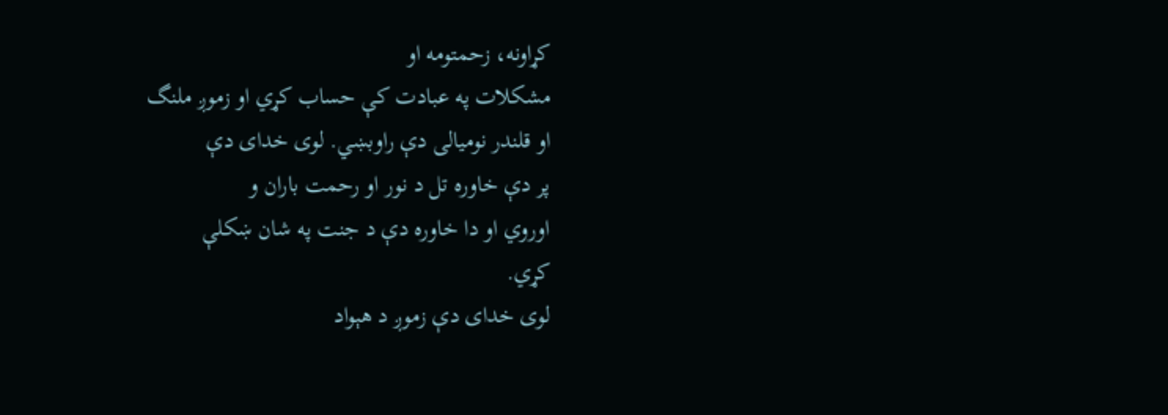كړاونه، زحمتومه او
مشكلات په عبادت كې حساب كړي او زموږ ملنگ
او قلندر نوميالى دې راوبښي. لوى خداى دې
پر دې خاوره تل د نور او رحمت باران و
اوروي او دا خاوره دې د جنت په شان ښكلې
كړي.
لوى خداى دې زموږ د هېواد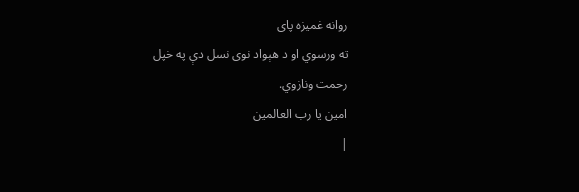روانه غميزه پاى
ته ورسوي او د هېواد نوى نسل دې په خپل
رحمت ونازوي.
امين يا رب العالمين
|